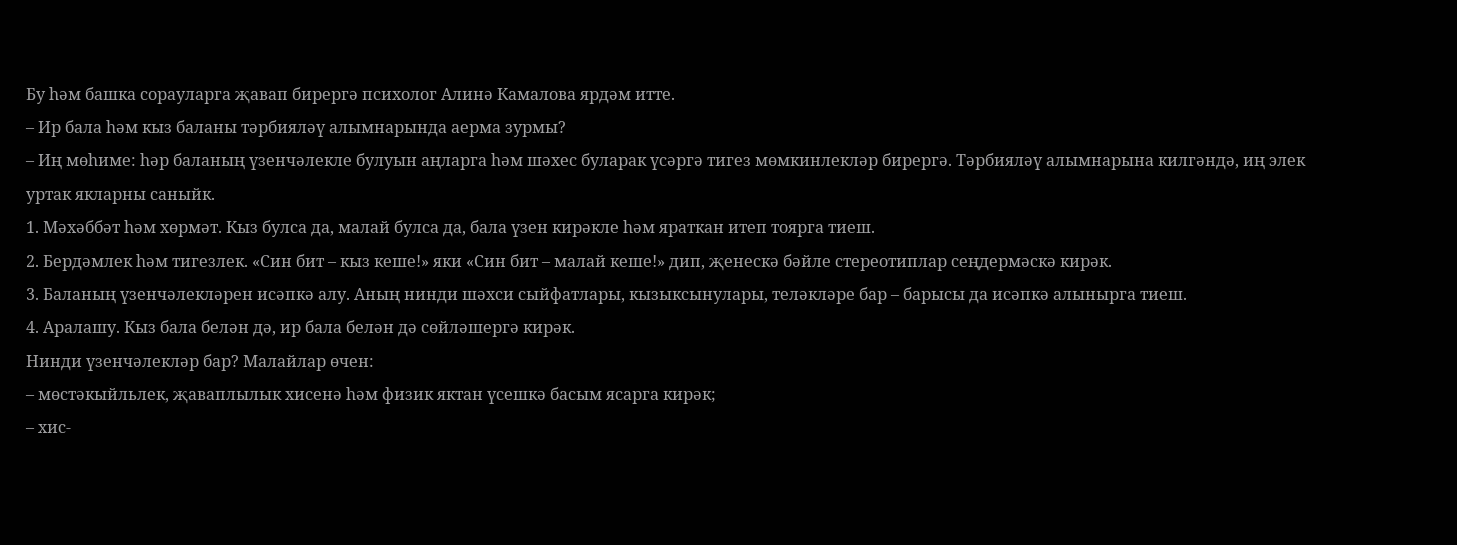Бу һәм башка сорауларга җавап бирергә психолог Алинә Камалова ярдәм итте.
– Ир бала һәм кыз баланы тәрбияләү алымнарында аерма зурмы?
– Иң мөһиме: һәр баланың үзенчәлекле булуын аңларга һәм шәхес буларак үсәргә тигез мөмкинлекләр бирергә. Тәрбияләү алымнарына килгәндә, иң элек уртак якларны саныйк.
1. Мәхәббәт һәм хөрмәт. Кыз булса да, малай булса да, бала үзен кирәкле һәм яраткан итеп тоярга тиеш.
2. Бердәмлек һәм тигезлек. «Син бит – кыз кеше!» яки «Син бит – малай кеше!» дип, җенескә бәйле стереотиплар сеңдермәскә кирәк.
3. Баланың үзенчәлекләрен исәпкә алу. Аның нинди шәхси сыйфатлары, кызыксынулары, теләкләре бар – барысы да исәпкә алынырга тиеш.
4. Аралашу. Кыз бала белән дә, ир бала белән дә сөйләшергә кирәк.
Нинди үзенчәлекләр бар? Малайлар өчен:
– мөстәкыйльлек, җаваплылык хисенә һәм физик яктан үсешкә басым ясарга кирәк;
– хис-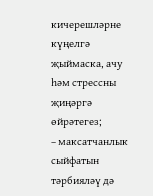кичерешләрне күңелгә җыймаска, ачу һәм стрессны җиңәргә өйрәтегез;
– максатчанлык сыйфатын тәрбияләү дә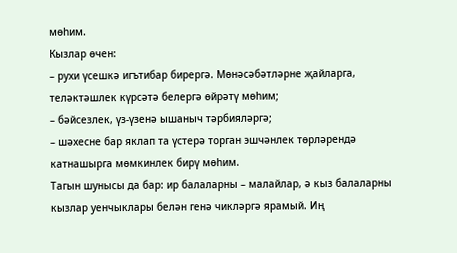мөһим.
Кызлар өчен:
– рухи үсешкә игътибар бирергә. Мөнәсәбәтләрне җайларга, теләктәшлек күрсәтә белергә өйрәтү мөһим;
– бәйсезлек, үз-үзенә ышаныч тәрбияләргә;
– шәхесне бар яклап та үстерә торган эшчәнлек төрләрендә катнашырга мөмкинлек бирү мөһим.
Тагын шунысы да бар: ир балаларны – малайлар, ә кыз балаларны кызлар уенчыклары белән генә чикләргә ярамый. Иң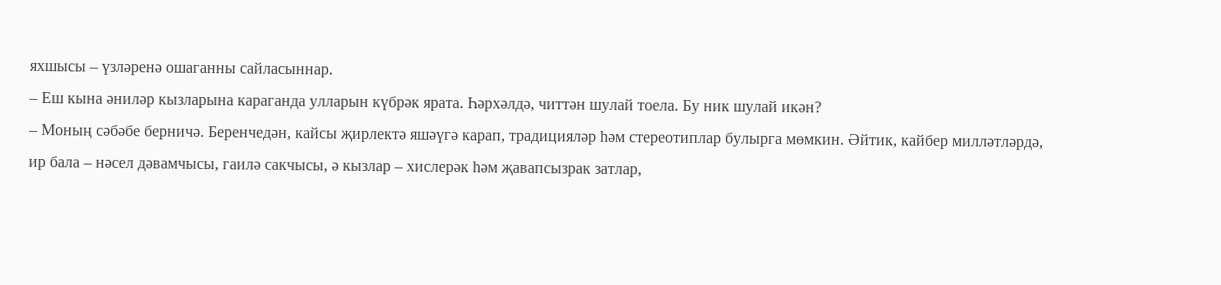яхшысы – үзләренә ошаганны сайласыннар.
– Еш кына әниләр кызларына караганда улларын күбрәк ярата. Һәрхәлдә, читтән шулай тоела. Бу ник шулай икән?
– Моның сәбәбе берничә. Беренчедән, кайсы җирлектә яшәүгә карап, традицияләр һәм стереотиплар булырга мөмкин. Әйтик, кайбер милләтләрдә, ир бала – нәсел дәвамчысы, гаилә сакчысы, ә кызлар – хислерәк һәм җавапсызрак затлар,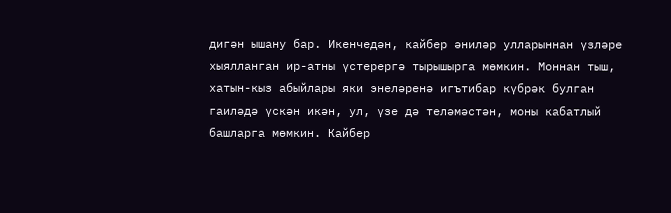дигән ышану бар. Икенчедән, кайбер әниләр улларыннан үзләре хыялланган ир-атны үстерергә тырышырга мөмкин. Моннан тыш, хатын-кыз абыйлары яки энеләренә игътибар күбрәк булган гаиләдә үскән икән, ул, үзе дә теләмәстән, моны кабатлый башларга мөмкин. Кайбер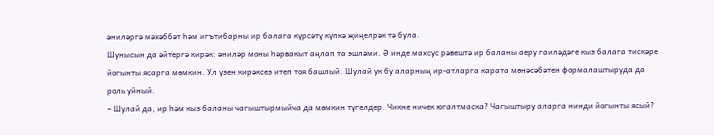әниләргә мәхәббәт һәм игътибарны ир балага күрсәтү күпкә җиңелрәк тә була.
Шунысын да әйтергә кирәк: әниләр моны һәрвакыт аңлап та эшләми. Ә инде махсус рәвештә ир баланы аеру гаиләдәге кыз балага тискәре йогынты ясарга мөмкин. Ул үзен кирәксез итеп тоя башлый. Шулай ук бу аларның ир-атларга карата мөнәсәбәтен формалаштыруда да роль уйный.
– Шулай да, ир һәм кыз баланы чагыштырмыйча да мөмкин түгелдер. Чикне ничек югалтмаска? Чагыштыру аларга нинди йогынты ясый?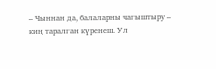– Чыннан да, балаларны чагыштыру – киң таралган күренеш. Ул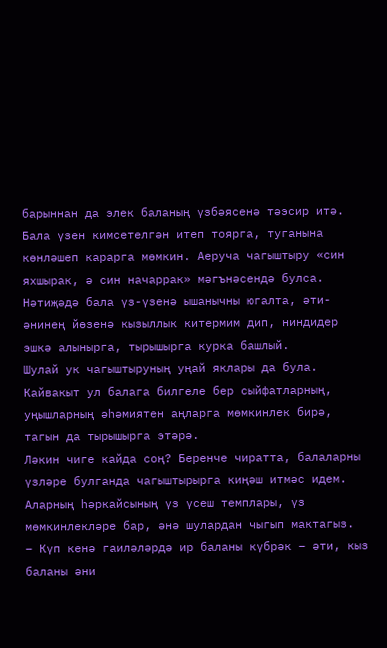барыннан да элек баланың үзбәясенә тәэсир итә. Бала үзен кимсетелгән итеп тоярга, туганына көнләшеп карарга мөмкин. Аеруча чагыштыру «син яхшырак, ә син начаррак» мәгънәсендә булса. Нәтиҗәдә бала үз-үзенә ышанычны югалта, әти-әнинең йөзенә кызыллык китермим дип, ниндидер эшкә алынырга, тырышырга курка башлый.
Шулай ук чагыштыруның уңай яклары да була. Кайвакыт ул балага билгеле бер сыйфатларның, уңышларның әһәмиятен аңларга мөмкинлек бирә, тагын да тырышырга этәрә.
Ләкин чиге кайда соң? Беренче чиратта, балаларны үзләре булганда чагыштырырга киңәш итмәс идем. Аларның һәркайсының үз үсеш темплары, үз мөмкинлекләре бар, әнә шулардан чыгып мактагыз.
– Күп кенә гаиләләрдә ир баланы күбрәк – әти, кыз баланы әни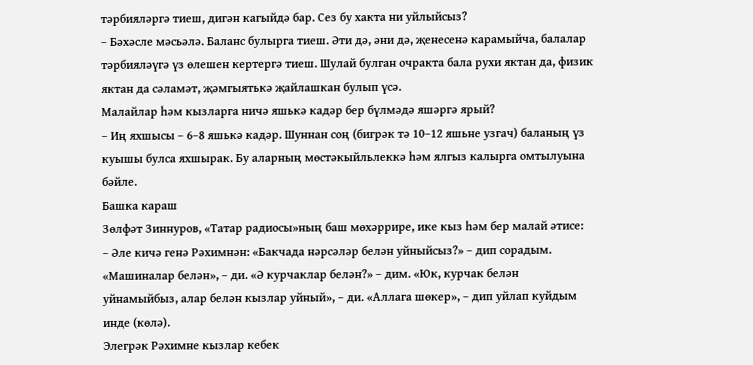тәрбияләргә тиеш, дигән кагыйдә бар. Сез бу хакта ни уйлыйсыз?
– Бәхәсле мәсьәлә. Баланс булырга тиеш. Әти дә, әни дә, җенесенә карамыйча, балалар тәрбияләүгә үз өлешен кертергә тиеш. Шулай булган очракта бала рухи яктан да, физик яктан да сәламәт, җәмгыятькә җайлашкан булып үсә.
Малайлар һәм кызларга ничә яшькә кадәр бер бүлмәдә яшәргә ярый?
– Иң яхшысы – 6–8 яшькә кадәр. Шуннан соң (бигрәк тә 10–12 яшьне узгач) баланың үз куышы булса яхшырак. Бу аларның мөстәкыйльлеккә һәм ялгыз калырга омтылуына бәйле.
Башка караш
Зөлфәт Зиннуров, «Татар радиосы»ның баш мөхәррире, ике кыз һәм бер малай әтисе:
– Әле кичә генә Рәхимнән: «Бакчада нәрсәләр белән уйныйсыз?» – дип сорадым. «Машиналар белән», – ди. «Ә курчаклар белән?» – дим. «Юк, курчак белән уйнамыйбыз, алар белән кызлар уйный», – ди. «Аллага шөкер», – дип уйлап куйдым инде (көлә).
Элегрәк Рәхимне кызлар кебек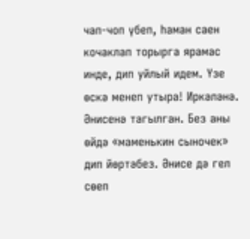чап-чоп үбеп, һаман саен кочаклап торырга ярамас инде, дип уйлый идем. Үзе өскә менеп утыра! Иркәләнә. Әнисенә тагылган. Без аны өйдә «маменькин сыночек» дип йөртәбез. Әнисе дә гел сөеп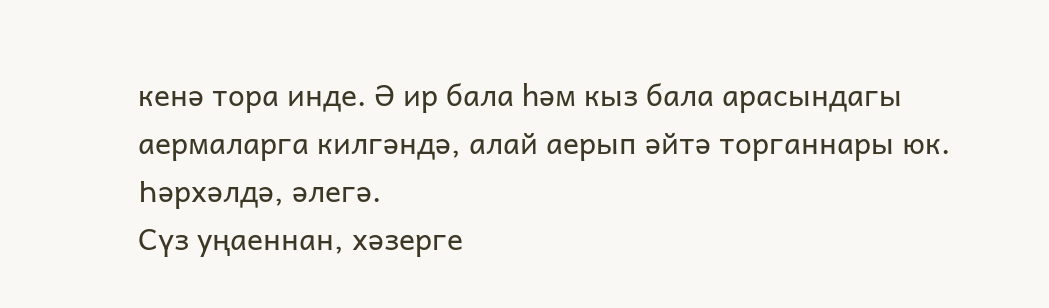кенә тора инде. Ә ир бала һәм кыз бала арасындагы аермаларга килгәндә, алай аерып әйтә торганнары юк. Һәрхәлдә, әлегә.
Сүз уңаеннан, хәзерге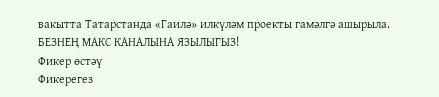вакытта Татарстанда «Гаилә» илкүләм проекты гамәлгә ашырыла.
БЕЗНЕҢ МАКС КАНАЛЫНА ЯЗЫЛЫГЫЗ!
Фикер өстәү
Фикерегез